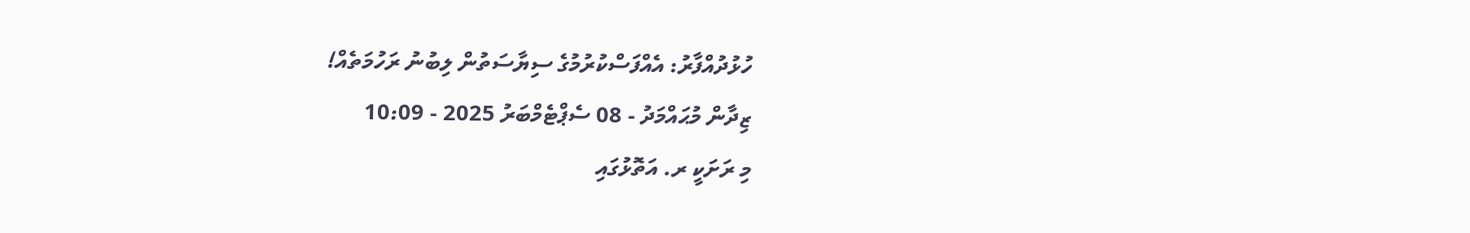ހުޅުދުއްފާރު: އެއްފަސްކުރުމުގެ ސިޔާސަތުން ލިބުނު ރަހުމަތެއް!
ޒިދާން މުޙައްމަދު - 08 ސެޕްޓެމްބަރު 2025 - 10:09
މި ރަށަކީ ރ. އަތޮޅުގައި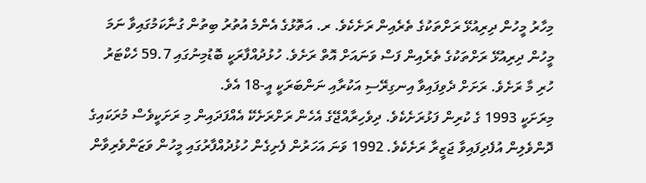މިހާރު މީހުން ދިރިއުޅޭ ރަށްތަކުގެ ތެރެއިން ރަށެކެވެ. ރ. އަތޮޅުގެ އެންމެ އުތުރު ބިތުން ގުނާކަމުގައިވާ ނަމަ މީހުން ދިރިއުޅޭ ރަށްތަކުގެ ތެރެއިން ފަސް ވަނައަށް އޮތް ރަށެވެ. ހުޅުދުއްފާރަކީ ބޮޑުމިނުގައި 59.7 ހެކްޓަރު ހުރި މާ ރަށެވެ. ރަށަށް ދެވިފައިވާ އިނގިރޭސި އަކުރާއި ނަންބަރަކީ އީ-18 އެވެ.
މިރަށަކީ 1993 ގެ ކުރިން ފަޅުރަށެކެވެ. ދިވެހިރާއްޖޭގެ އެހެން ރަށްރަށެކޭ އެއްފަދައިން މި ރަށަކީވެސް މުރަކައިގެ ދޮންވެލިން އުފެދިފައިވާ ޖަޒީރާ ރަށެކެވެ. 1992 ވަނަ އަހަރުން ފެށިގެން ހުޅުދުއްފާރުގައި މީހުން ވަޒަންވެރިވާން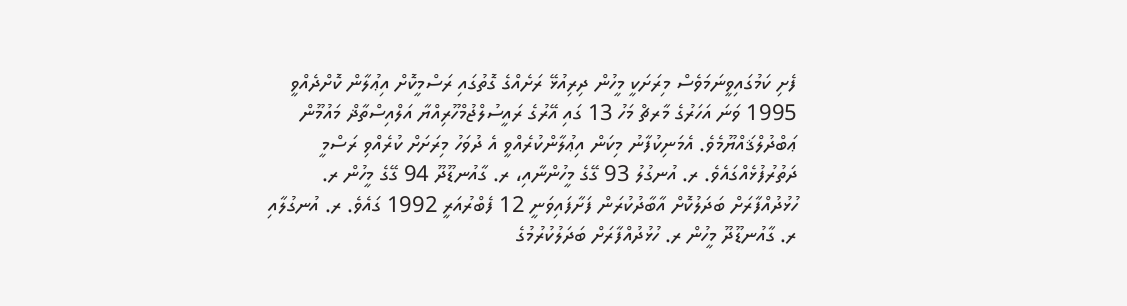ފެށި ކަމުގައިވީނަމަވެސް މިރަށަކީ މީހުން ދިރިއުޅޭ ރަށެއްގެ ގޮތުގައި ރަސްމީކޮށް އިޢުލާން ކޮށްދެއްވީ 1995 ވަނަ އަހަރުގެ މާރޗް މަހު 13 ގައި އޭރުގެ ރައީސުލްޖުމްހޫރިއްޔާ އަލްއިސްތާޛް މައުމޫން ޢަބްދުލްޤައްޔޫމެވެ. އެމަނިކުފާނު މިކަން އިޢުލާންކުރެއްވީ އެ ދުވަހު މިރަށަށް ކުރެއްވި ރަސްމީ ދަތުރުފުޅެއްގައެވެ. ރ. އުނގުލު 93 ގޭގެ މީހުންނާއި، ރ. ގާއުނޑޫދޫ 94 ގޭގެ މީހުން ރ. ހުޅުދުއްފާރަށް ބަދަލުކޮށް އާބާދުކުރަން ފަށާފައިވަނީ 12 ފެބްރުއަރީ 1992 ގައެވެ. ރ. އުނގުލާއި ރ. ގާއުނޑޫދޫ މީހުން ރ. ހުޅުދުއްފާރަށް ބަދަލުކުރުމުގެ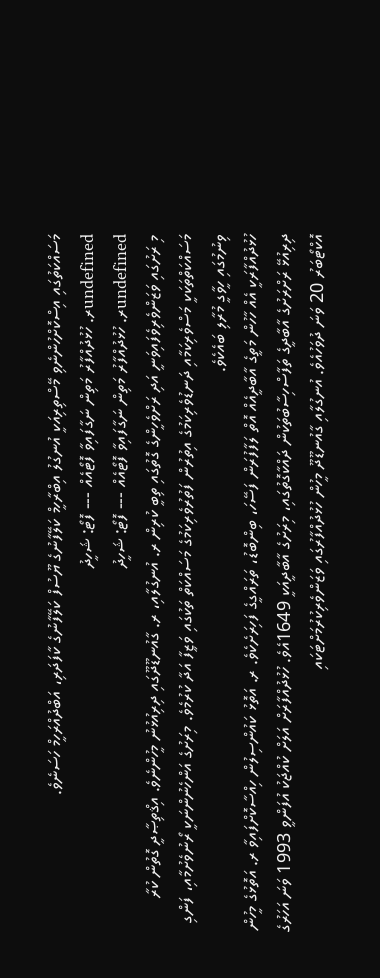މަސައްކަތުގައި އިސްކޮށްހުންނެވި މޭސްތިރިއަކީ އުނގުލު އިބްރާހީމް ކަލޭފާނުގެ ޔޫސުފް ކަލޭފާނުގެ ކާފަދަރި، އަބްދުއްރަހީމް ހަސަނެވެ.
undefinedރ. ހުޅުދުއްފާރު މަތިން ނަގާފައިވާ ފޮޓޯއެއް --- ފޮޓޯ: ޝަހީދު
undefinedރ. ހުޅުދުއްފާރު މަތިން ނަގާފައިވާ ފޮޓޯއެއް --- ފޮޓޯ: ޝަހީދު
މި ރަށުގައި ވަޒަންވެރިވެފައިވަނީ އަދި ރަށްވެހީންގެ ގޮތުގައި ތިބީ ކުރިން ރ. އުނގުލާއި، ރ. ގާއުނޑޫދޫގައި ދިރިއުޅުނު މީހުންނެވެ. އިޤްތިޞާދީ ގޮތުން ކުރާ މަސައްކަތްތަކަކީ މަސްވެރިކަމާއި ދަނޑުވެރިކަމުގެ އިތުރުން ފަތުރުވެރިކަމުގެ މަސައްކަތް ތަކުގައި ވަޒީފާ އަދާ ކުރުމެވެ. މިރަށުގެ އަންހެނުންނަކީ ރޯނުވެށުމާއި، ފަންގި ވިނުމުގައި ހީވާގީ މުރާލި ބައެކެވެ.
ހުޅުދުއްފާރަކީ އެއް ހާހުން މަތީގެ އާބާދީއެއް އޮތް ލަފާފުރަން ފަސޭހަ، ބިންބޮޑު، ތަރައްގީގެ ފަހިރަށެކެވެ. ރ. އަތޮޅު ކައުންސިލުން ހިއްސާކޮށްފައިވާ ރ. އަތޮޅުގެ މީހުން ދިރިއުޅޭ ރަށްރަށުގެ އާބާދީގެ ތަފާސްހިސާބުތަކުން ދައްކާގޮތުގައި، މިރަށުގެ އާބާދީއަކީ 1649އެވެ. ހުޅުދުއްފާރަށް އަލަށް ކުއްޖަކު އުފަންވީ 1993 ވަނަ އަހަރުގެ އޮކްޓޯބަރު 20 ވަނަ ދުވަހުއެވެ. އުނގުލާއި ގާއުނޑޫދޫ މީހުން ހުޅުދުއްފާރުގައި ވަޒަންވެރިކުރުމަށްޓަކައި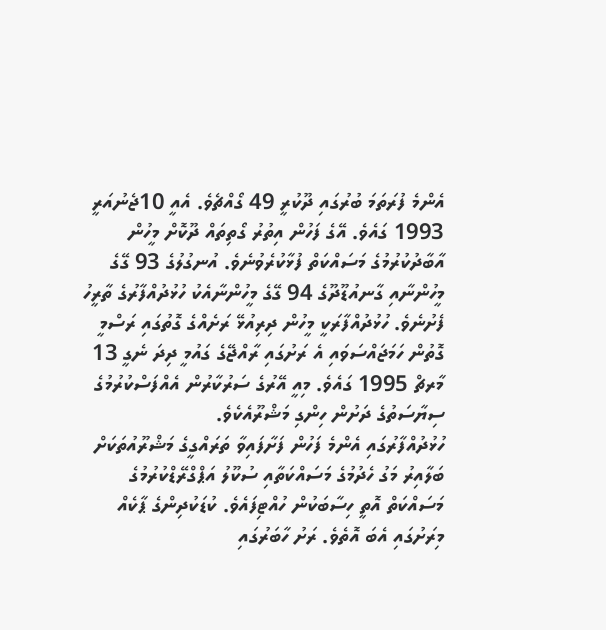އެންމެ ފުރަތަމަ ބުރުގައި ދޫކުރީ 49 ގޯއްޗެވެ. އެއީ 10ޖެނުއަރީ 1993 ގައެވެ. އޭގެ ފަހުން އިތުރު ގޯތިތައް ދޫކޮށް މީހުން އާބާދުކުރުމުގެ މަސައްކަތް ފުޅާކުރެވުނެވެ. އުނގުލުގެ 93 ގޭގެ މީހުންނާއި ގާނއުޑޫދޫގެ 94 ގޭގެ މީހުންނާއެކު ހުޅުދުއްފާރުގެ ތާރީހު ފެށުނެވެ. ހުޅުދުއްފާރަކީ މީހުން ދިރިއުޅޭ ރަށެއްގެ ގޮތުގައި ރަސްމީ ގޮތުން ހަމަޖައްސަވައި އެ ރަށުގައި ރާއްޖޭގެ ގައުމީ ދިދަ ނެގީ 13 މާރޗް 1995 ގައެވެ. މިއީ އޭރުގެ ސަރުކާރުން އެއްފަސްކުރުމުގެ ސިޔާސަތުގެ ދަށުން ހިންގި މަޝްރޫއެކެވެ.
ހުޅުދުއްފާރުގައި އެންމެ ފަހުން ފަށާފައިވާ ތަރައްގީގެ މަޝްރޫއުތަކަށް ބަލާއިރު މަގު ހެދުމުގެ މަސައްކަތާއި ސުކޫލު އަޕްގްރޭޑްކުރުމުގެ މަސައްކަތް އޮތީ ހިސާބަކުން ހުއްޓިފައެވެ. ކުޑަކުދިންގެ ޕާކެއް މިރަށުގައި އެބަ އޮތެވެ. ރަށު ހާބަރުގައި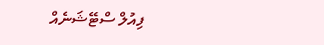ފިއުލް ސްޓޭޝަނެއް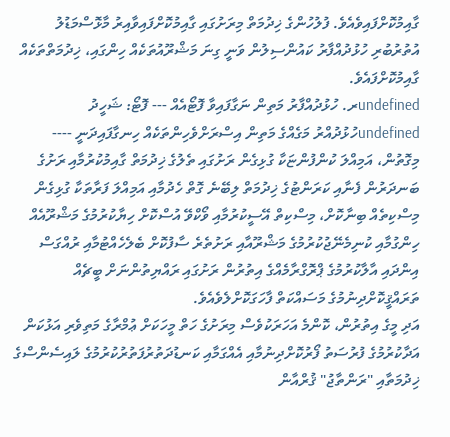ގާއިމުކޮށްފައިވެއެވެ. ފުލުހުންގެ ޚިދުމަތް މިރަށުގައި ގާއިމުކޮށްފައިވާއިރު މާޅޮސްމަޑުލު އުތުރުބުރި ހުޅުދުއްފާރު ކައުންސިލުން ވަނީ ގިނަ މަޝްރޫއުތަކެއް ހިންގައި، ޚިދުމަތްތަކެއް ގާއިމުކޮށްފައެވެ.
undefinedރ. ހުޅުދުއްފާރު މަތިން ނަގާފައިވާ ފޮޓޯއެއް --- ފޮޓޯ: ޝަހީދު
undefinedހުޅުދުއްރު މަގެއްގެ މަތިން އިސްރަށްވެހިންތަކެއް ހިނގާފައިދަނީ ----
މިގޮތުން، އަމިއްލަ ކުންފުންޏަކާ ގުޅިގެން ރަށުގައި ތެލުގެ ޚިދުމަތް ގާއިމުކުރުމާއި ރަށުގެ ބަނދަރުން ފެނާއި ކަރަންޓުގެ ޚިދުމަތް ލިބޭނެ ގޮތް ހެދުމާއި އަމިއްލަ ފަރާތަކާ ގުޅިގެން މިސްކިތެއް ބިނާކޮށް، މިސްކިތް އޭސީކުރުމާއި ވޯކްވޭ އުސްކޮށް ހިޔާކުރުމުގެ މަޝްރޫއެއް ހިންގުމާއި ކުނިމެނޭޖުކުރުމުގެ މަޝްރޫއާއި ރަށުތެރެ ސާފުކޮށް ބެލެހެއްޓުމާއި ރުއްގަސް އިންދައި އާލާކުރުމުގެ ޕްރޮގްރާމެއްގެ އިތުރުން ރަށުގައި ރައްޔިތުންނަށް ބީޗެއް ތަރައްޤީކޮށްދިނުމުގެ މަސައްކަތް ފާހަގަކޮށްލެވެއެވެ.
އަދި މީގެ އިތުރުން، ކޮންމެ އަހަރަކުވެސް މިރަށުގެ ހަތް މީހަކަށް ޢުމްރާގެ މަތިވެރި އަޅުކަން އަދާކުރުމުގެ ފުރުސަތު ފޯރުކޮށްދިނުމާއި އެއްގަމާއި ކަނޑުދަތުރުފަތުރުކުރުމުގެ ލައިސެންސްގެ ޚިދުމަތާއި "ރަންތާޖު" ޤުރްއާން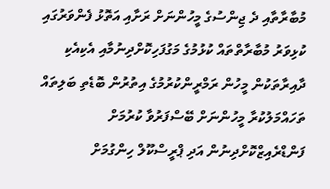މުބާރާތާއި ދެ ޖިންސުގެ މީހުންނަށް ރަށާއި އަތޮޅު ފެންވަރުގައި ކުޅިވަރު މުބާރާތްތައް ކުޅުމުގެ މަގުފަހިކޮށްދިނުމާއި އެކިއެކި ދާއިރާތަކުން މީހުން ރަމްރީންކުރުމުގެ އިތުރުން ބޮޑެތި ބަލިތައް ތަހައްމަލުކުރާ މީހުންނަށް ބޭސްފަރުވާ ކުރުމަށް ފަންޑްރެއިޒްކޮށްދިނުން އަދި ޕްރީސްކޫލް ހިންގުމަށް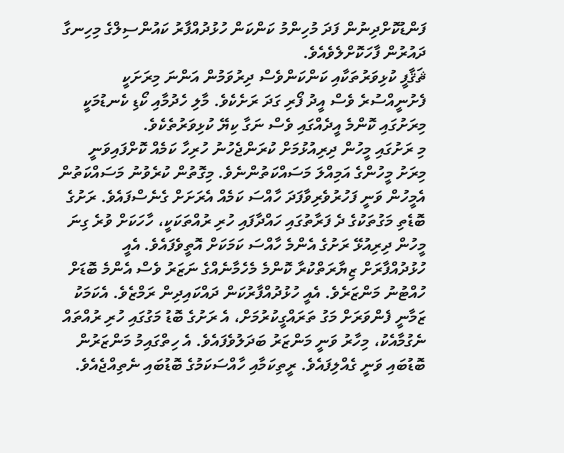ފަންޑުކޮށްދިނުން ފަދަ މުހިންމު ކަންކަން ހުޅުދުއްފާރު ކައުންސިލްގެ މިހިނގާ ދައުރުން ފާހަކޮށްލެވެއެވެ.
ޘަޤާފީ ކުޅިވަރުތަކާއި ކަންކަންވެސް ދިރުވަމުން އަންނަ މިރަށަކީ ފެށުނީއްސުރެ ވެސް އީދު ފޯރި ގަދަ ރަށެކެވެ. މާލި ހެދުމާއި ކޯޑި ކެނޑުމަކީ މިރަށުގައި ކޮންމެ އީދެއްގައި ވެސް ނަގާ ކިޔޭ ކުޅިވަރުތެކެވެ.
މި ރަށުގައި މީހުން ދިރިއުޅުމަށް ކުރަންޖެހުނު ހުރިހާ ކަމެއް ކޮށްފައިވަނީ މިރަށު މީހުންގެ އަމިއްލަ މަސައްކަތުންނެވެ. މިގޮތުން ކުރެވުނު މަސައްކަތުން އެމީހުން ވަނީ ފަހުރުވެރިވާފަދަ ހާއްސަ ކަމެއް އެރަށަށް ގެނެސްފައެވެ. ރަށުގެ ބޮޑެތި މަގުތަކުގެ ދެ ފަރާތުގައި ހައްދާފައި ހުރި ރުއްތަކަކީ، ހާހަކަށް ވުރެ ގިނަ މީހުން ދިރިއުޅޭ ރަށުގެ އެންމެ ހާއްސަ ކަމަކަށް އޮތީވެފައެވެ. އެއީ ހުޅުދުއްފާރަށް ޒިޔާރަތްކުރާ ކޮންމެ މެހެމާނެއްގެ ނަޒަރު ވެސް އެންމެ ބޮޑަށް ހުއްޓުނު މަންޒަރެވެ. އެއީ ހުޅުދުއްފާރުކަން ދައްކައިދިން ރަމްޒެވެ. އެކަމަކު ޒަމާނީ ފެންވަރަށް މަގު ތަރައްގީކުރުމަށް، އެ ރަށުގެ ބޮޑު މަގުގައި ހުރި ރުއްތައް ނެގުމާއެކު، މިހާރު ވަނީ މަންޒަރު ބަދަލުވެފައެވެ. އެ ހިތްގައިމު މަންޒަރުން ބޮޑުބައި ވަނީ ގެއްލިފައެވެ. ރީތިކަމާއި ހާއްސަކަމުގެ ބޮޑުބައި ނެތިއްޖެއެވެ.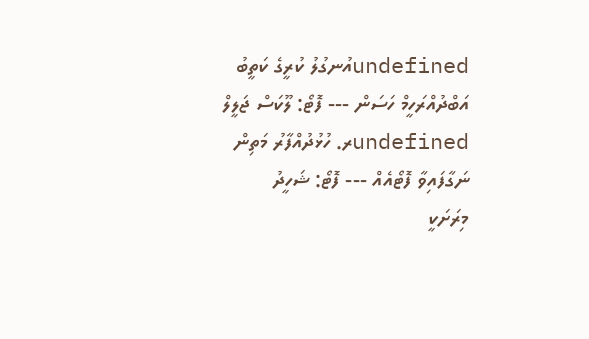undefinedއުނގުލު ކުރީގެ ކަތީބު އަބްދުއްރަހީމް ހަސަން --- ފޮޓޯ: ލޫކަސް ޖަލީލް
undefinedރ. ހުޅުދުއްފާރު މަތިން ނަގާފައިވާ ފޮޓޯއެއް --- ފޮޓޯ: ޝަހީދު
މިރަށަކީ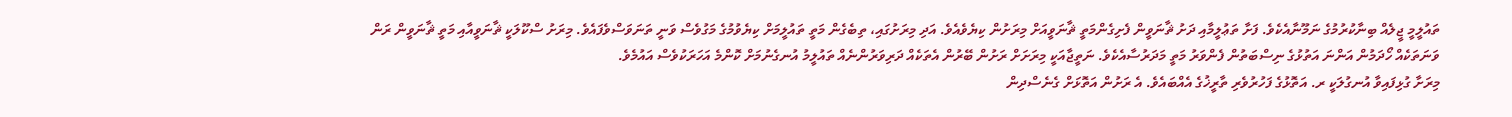ތައުލީމީ ޖީލެއް ބިނާކުރުމުގެ ނަމޫނާއެކެވެ. ފަށާ ތަޢުލީމާއި ދަށު ޘާނަވީން ފެށިގެންމަތީ ޘާނަވީއަށް މިރަށުން ކިޔެވެއެވެ. އަދި މިރަށުގައި، ތިބެގެން މަތީ ތައުލީމަށް ކިޔެވުމުގެ މަގުވެސް ވަނީ ތަނަވަސްވެފައެވެ. މިރަށު ސްކޫލަކީ ޘާނަވީއާއި މަތީ ޘާނަވީން ރަން ވަނަތަކެއް ހޯދަމުން އަންނަ އަތުޅުގެ ނިސްބަތުން ފެންވަރު މަތީ މަދަރުސާއެކެވެ. ނަތީޖާއަކީ މިރަށަށް ރަށުން ބޭރުން އެތަކެއް ދަރިވަރުންނެއް ތައުލީމު އުނގެނުމަށް ކޮންމެ އަހަރަކުވެސް އައުމެވެ.
މިރަށާ ގުޅިފައިވާ އުނގުލަކީ ރ. އަތޮޅުގެ ފަހުރުވެރި ތާރީޚުގެ އެއްބައެވެ. އެ ރަށުން އަތޮޅަށް ގެނެސްދިން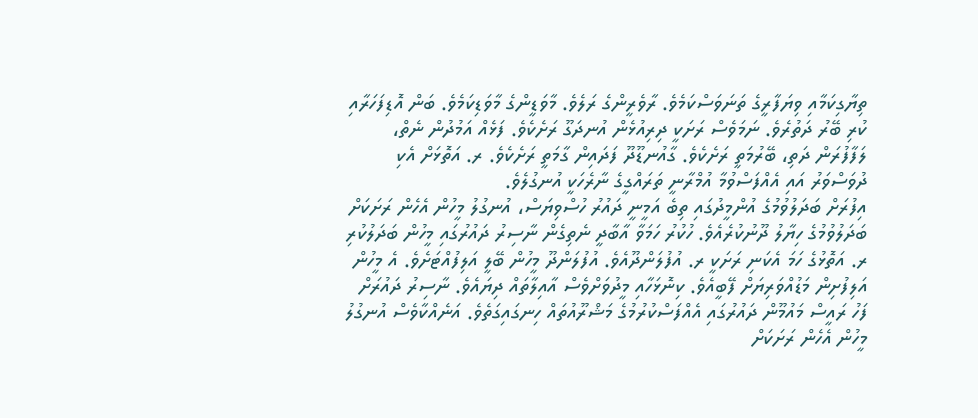ތިޔާގިކަމާއި ވިޔަފާރީގެ ތަނަވަސްކަމެވެ. ރާވެރީންގެ ރަލެވެ. މާވަޑީންގެ މާވަޑިކަމެވެ. ބަން އޮޑިފަހަރާއި ކުރި ބޭރު ދަތުރެވެ. ނަމަވެސް ރަށަކީ ދިރިއުޅެން އުނދަގޫ ރަށެކެވެ. ފަޅެއް އަމުދުން ނެތް، ލަފާފުރަން ދަތި، ބޭރުމަތީ ރަށެކެވެ. ގާއުނޑޫދޫ ފަދައިން ގާމަތީ ރަށެކެވެ. ރ. އަތޮޅަށް އެކި ދުވަސްވަރު އައި އެއްފަސްވުމާ އުމްރާނީ ތަރައްގީގެ ނާރެހަކީ އުނގުލެވެ.
އިފުރަށް ބަދަލުވުމުގެ އުންމީދުގައި ތިބެ އަމީނީ ދައުރު ހުސްވިޔަސް، އުނގުލު މީހުން އެހެން ރަށަކަށް ބަދަލުވުމުގެ ހިޔާލު ދޫނުކުރެއެވެ. ހުކުރު ހަމަވާ އާބާދީ ނެތިގެން ނާސިރު ދައުރުގައި މީހުން ބަދަލުކުރި ރ. އަތޮޅުގެ ހަމަ އެކަނި ރަށަކީ ރ. އުފުލަންދޫއެވެ. އުފުލަންދޫ މީހުން ބޭލީ އަލިފުއްޓަށެވެ. އެ މީހުން އަލިފުށިން މަޑުއްވަރިޔަށް ފޭބީއެވެ. ކިނޮޅަހާއި މީދުވަށްވެސް އާއިލާތައް ދިޔައެވެ. ނާސިރު ދައުރަށް ފަހު ރައީސް މައުމޫން ދައުރުގައި އެއްފަސްކުރުމުގެ މަޝްރޫއުތައް ހިނގައިގަތެވެ. އަނެއްކާވެސް އުނގުލު މީހުން އެހެން ރަށަކަށް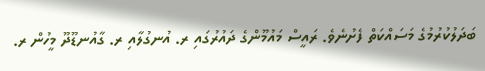ބަދަލުކުރުމުގެ މަސައްކަތް ފެށުނެވެ. ރައީސް މައުމޫންގެ ދައުރުގައި ރ. އުނގުލާއި ރ. ގާއުނޑޫދޫ މީހުން ރ.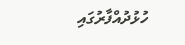ހުޅުދުއްފާރުގައި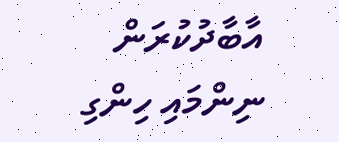އާބާދުކުރަން ނިންމައި ހިންގި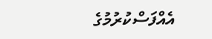އެއްފަސްކުރުމުގެ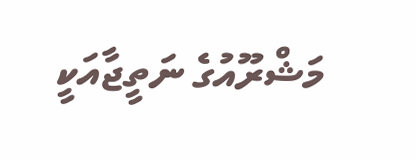މަޝްރޫއުގެ ނަތީޖާއަކީ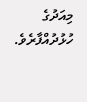މިއަދުގެ ހުޅުދުއްފާރެވެ.